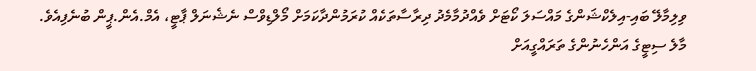ވިލިމާލޭ ބައި-އިލެކްޝަންގެ މައްސަލަ ކޯޓަށް ވެއްދުމާމެދު ދިރާސާތަކެއް ކުރަމުންދާކަމަށް މޯލްޑިވްސް ނެޝެނަލް ޕާޓީ، އެމް.އެން.ޕީން ބުނެފިއެވެ.
މާލެ ސިޓީގެ އަންހެނުންގެ ތަރައްގީއަށް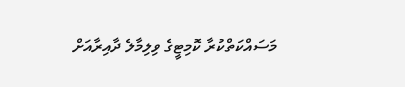މަސައްކަތްކުރާ ކޮމިޓީގެ ވިލިމާލެ ދާއިރާއަށް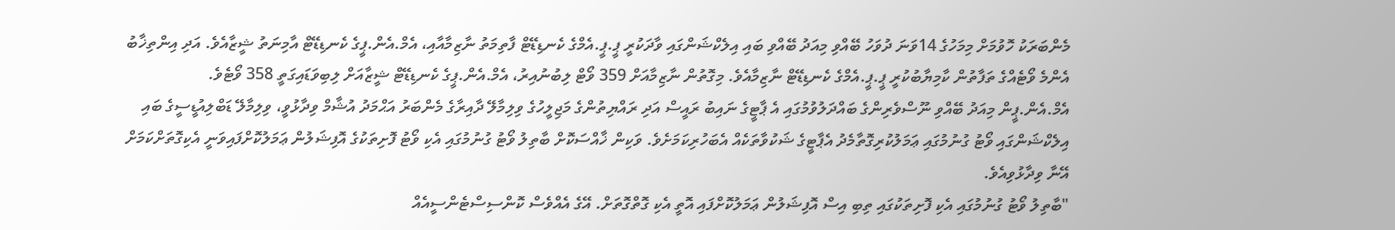މެންބަރަކު ހޮވުމަށް މިމަހުގެ 14ވަނަ ދުވަހު ބޭއްވި މިއަދު ބޭއްވި ބައި އިލެކްޝަންގައި ވާދަކުރީ ޕީ.ޕީ.އެމްގެ ކެނޑިޑޭޓް ފާތިމަތު ނާޒިމާއާއި، އެމް.އެން.ޕީގެ ކެނޑިޑޭޓް އާމިނަތު ޝީޒާއެވެ. އަދި އިންތިޚާބު އެންމެ ވޯޓެއްގެ ތަފާތުން ކާމިޔާބުކުރީ ޕީ.ޕީ.އެމްގެ ކެނޑިޑޭޓް ނާޒިމާއެވެ. މިގޮތުން ނާޒިމާއަށް 359 ވޯޓް ލިބުނުއިރު، އެމް.އެން.ޕީގެ ކެނޑިޑޭޓް ޝީޒާއަށް ލިބިވަޑައިގަތީ 358 ވޯޓެވެ.
އެމް.އެން.ޕީން މިއަދު ބޭއްވި ނޫސްވެރިންގެ ބައްދަލުވުމުގައި އެ ޕާޓީގެ ނައިބު ރައީސް އަދި ރައްޔިތުންގެ މަޖިލީހުގެ ވިލިމާލޭ ދާއިރާގެ މެންބަރު އަޙްމަދު އުޝާމް ވިދާޅުވީ، ވިލިމާލޭ ޑަބްލިއުޑީސީގެ ބައި އިލެކްޝަންގައި ވޯޓު ގުނުމުގައި ޢަމަލުކުރިގޮތާމެދު އެޕާޓީގެ ޝަކުވާތަކެއް އެބަހުރިކަމަށެވެ. ވަކިން ޚާއްސަކޮށް ބާތިލު ވޯޓު ގުނުމުގައި އެކި ވޯޓު ފޮށިތަކުގެ އޮފިޝަލުން ޢަމަލުކޮށްފައިވަނީ އެކިގޮތަށްކަމަށް އޭނާ ވިދާޅުވިއެވެ.
"ބާތިލު ވޯޓު ގުނުމުގައި އެކި ފޮށިތަކުގައި ތިބި އިސް އޮފިޝަލުން ޢަމަލުކޮށްފައި އޮތީ އެކި ގޮތްގޮތަށް. އޭގެ އެއްވެސް ކޮންސިސްޓެންސީއެއް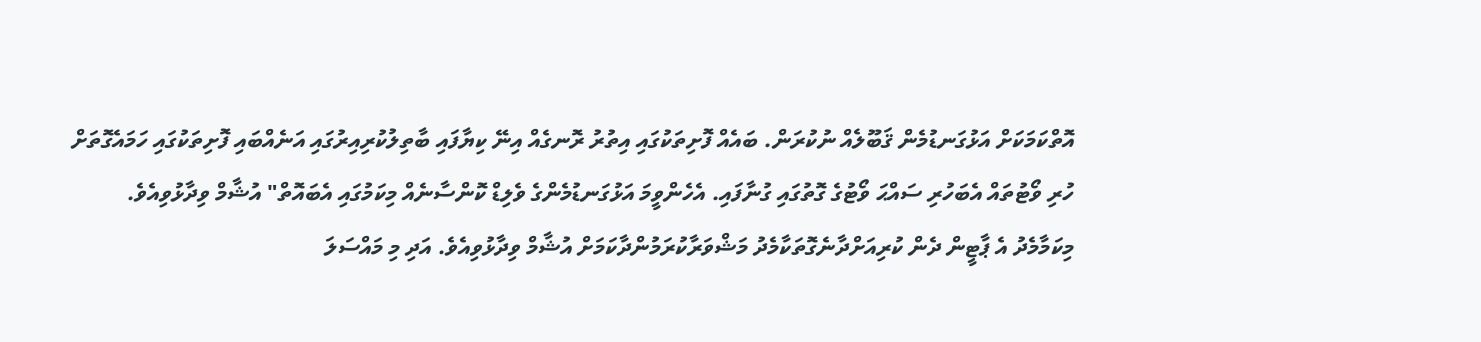އޮތްކަމަކަށް އަޅުގަނޑުމެން ޤަބޫލެއް ނުކުރަން. ބައެއް ފޮށިތަކުގައި އިތުރު ރޮނގެއް އިނޭ ކިޔާފައި ބާތިލުކުރިއިރުގައި އަނެއްބައި ފޮށިތަކުގައި ހަމައެގޮތަށް ހުރި ވޯޓުތައް އެބަހުރި ސައްޙަ ވޯޓުގެ ގޮތުގައި ގުނާފައި. އެހެންވީމަ އަޅުގަނޑުމެންގެ ވެލިޑް ކޮންސާނެއް މިކަމުގައި އެބައޮތް" އުޝާމް ވިދާޅުވިއެވެ.
މިކަމާމެދު އެ ޕާޓީން ދެން ކުރިއަށްދާނެގޮތަކާމެދު މަޝްވަރާކުރަމުންދާކަމަށް އުޝާމް ވިދާޅުވިއެވެ. އަދި މި މައްސަލަ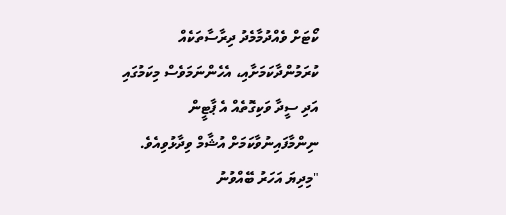ކޯޓަށް ވެއްދުމާމެދު ދިރާސާތަކެއް ކުރަމުންދާކަމަށާއި، އެހެންނަމަވެސް މިކަމުގައި އަދި ސީދާ ވަކިގޮތެއް އެ ޕާޓީން ނިންމާފައިނުވާކަމަށް އުޝާމް ވިދާޅުވިއެވެ.
"މިދިޔަ އަހަރު ބޭއްވުނު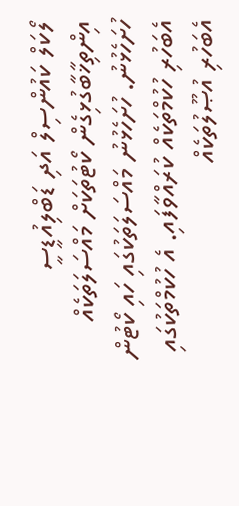ލޯކަލް ކައުންސިލް އަދި ޑަބްލިއުޑީސީ އިންތިޚާބާގުޅިގެން ކޯޓުތަކަށް މައްސަލަތަކެއް ހުށަހެޅުނު. ހުށަހެޅުނު މައްސަލަތަކުގައި ހައި ކޯޓުން އެބަހުރި ހުކުމްތަކެއް ކުރައްވާފައި. އެ ހުކުމްތަކުގައި އެބަހުރި އުޞޫލުތަކެއް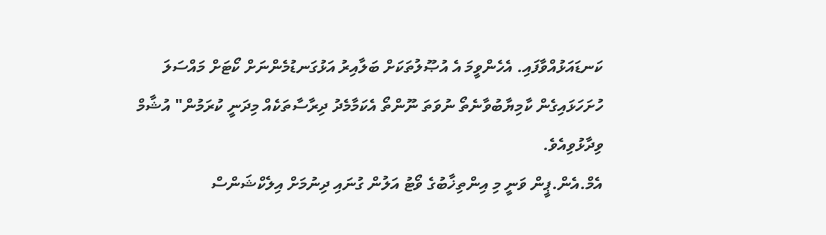ކަނޑައަޅުއްވާފައި. އެހެންވީމަ އެ އުޞޫލުތަކަށް ބަލާއިރު އަޅުގަނޑުމެންނަށް ކޯޓަށް މައްސަލަ ހުށަހަޅައިގެން ކާމިޔާބުވާނެތޯ ނުވަތަ ނޫންތޯ އެކަމާމެދު ދިރާސާތަކެއް މިދަނީ ކުރަމުން" އުޝާމް ވިދާޅުވިއެވެ.
އެމް.އެން.ޕީން ވަނީ މި އިންތިޚާބުގެ ވޯޓު އަލުން ގުނައި ދިނުމަށް އިލެކްޝަންސް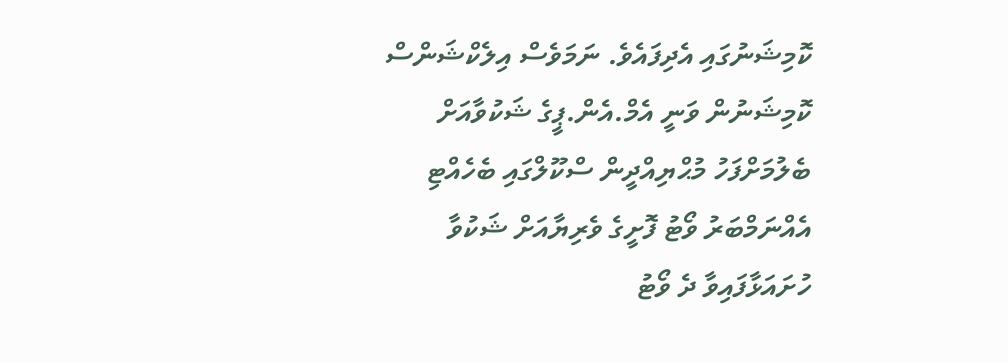ކޮމިޝަނުގައި އެދިފައެވެ. ނަމަވެސް އިލެކްޝަންސް ކޮމިޝަނުން ވަނީ އެމް.އެން.ޕީގެ ޝަކުވާއަށް ބެލުމަށްފަހު މުޙްޔިއްދީން ސްކޫލްގައި ބެހެއްޓި އެއްނަމްބަރު ވޯޓު ފޮށީގެ ވެރިޔާއަށް ޝަކުވާ ހުށައަޅާފައިވާ ދެ ވޯޓު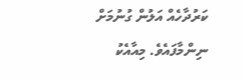ކަރުދާހެއް އަލުން ގުނުމަށް ނިންމާފައެވެ. މިއާއެކު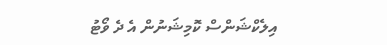އިލެކްޝަންސް ކޮމިޝަނުން އެ ދެ ވޯޓު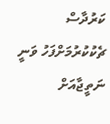ކަރުދާސް ޗެކުކުރުމަށްފަހު ވަނީ ނަތީޖާއަށް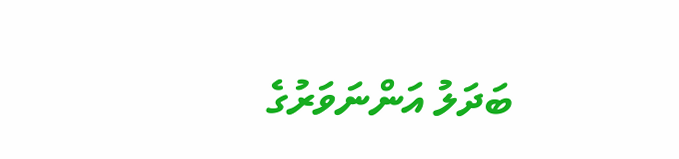ބަދަލު އަންނަވަރުގެ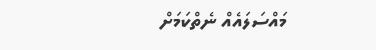މައްސަލައެއް ނެތްކަމަށް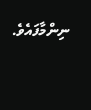ނިންމާފައެވެ.